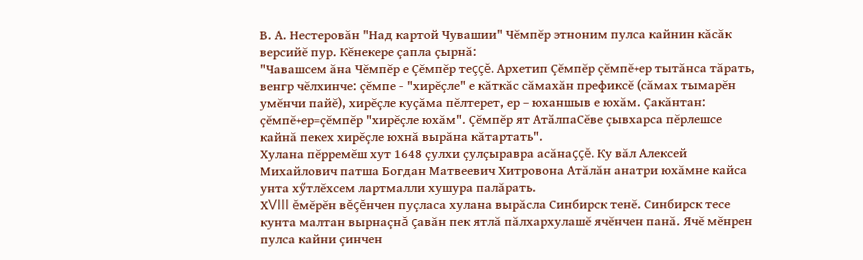В. А. Нестеровăн "Над картой Чувашии" Чĕмпĕр этноним пулса кайнин кăсăк версийĕ пур. Кĕнекере çапла çырнă:
"Чавашсем ăна Чĕмпĕр е Çĕмпĕр теççĕ. Архетип Çĕмпĕр çĕмпĕ+ер тытăнса тăрать, венгр чĕлхинче: çĕмпе - "хирĕçле" е кăткăс сăмахăн префиксĕ (сăмах тымарĕн умĕнчи пайĕ), хирĕçле куçăма пĕлтерет, ер – юханшыв е юхăм. Çакăнтан: çĕмпĕ+ер=çĕмпĕр "хирĕçле юхăм". Çĕмпĕр ят АтӑлпаСĕве çывхарса пĕрлешсе кайнă пекех хирĕçле юхнă вырăна кăтартать".
Хулана пĕрремĕш хут 1648 çулхи çулçыравра асăнаççĕ. Ку вăл Алексей Михайлович патша Богдан Матвеевич Хитровона Атăлăн анатри юхăмне кайса унта хӳтлĕхсем лартмалли хушура палăрать.
ХVIII ĕмĕрĕн вĕçĕнчен пуçласа хулана вырăсла Синбирск тенĕ. Синбирск тесе кунта малтан вырнаçнă çавăн пек ятлă пăлхархулашĕ ячĕнчен панă. Ячĕ мĕнрен пулса кайни çинчен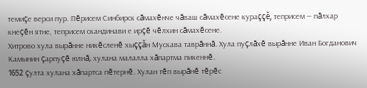темиçе верси пур. Пĕрисем Синбирск сăмахĕнче чăваш сăмахĕсене кураççĕ, теприсем — пăлхар кнеçĕн ятне, теприсем скандинави е ирçĕ чĕлхин сăмахĕсене.
Хитрово хула вырăнне никĕсленĕ хыççăн Мускава таврăннă. Хула пуçлăхĕ вырăнне Иван Богданович Камынин çарпуçĕ юлнă, хулана малалла хăпартма пикеннĕ.
1652 çулта хулана хăпартса пĕтернĕ. Хулан тĕп вырăнĕ тĕрĕс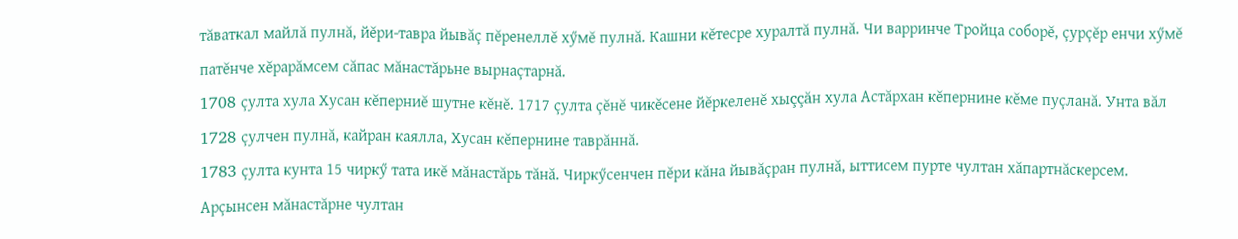тăваткал майлă пулнă, йĕри-тавра йывăç пĕренеллĕ хӳмĕ пулнă. Кашни кĕтесре хуралтă пулнă. Чи варринче Тройца соборĕ, çурçĕр енчи хӳмĕ патĕнче хĕрарăмсем сăпас мăнастăрьне вырнаçтарнă.
1708 çулта хула Хусан кĕперниĕ шутне кĕнĕ. 1717 çулта çĕнĕ чикĕсене йĕркеленĕ хыççăн хула Астăрхан кĕпернине кĕме пуçланă. Унта вăл 1728 çулчен пулнă, кайран каялла, Хусан кĕпернине таврăннă.
1783 çулта кунта 15 чиркӳ тата икĕ мăнастăрь тăнă. Чиркӳсенчен пĕри кăна йывăçран пулнă, ыттисем пурте чултан хăпартнăскерсем. Арçынсен мăнастăрне чултан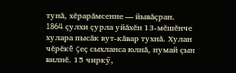тунă, хĕрарăмсенне — йывăçран.
1864 çулхи çурла уйăхĕн 13-мĕшĕнче хулара пысăк вут-кăвар тухнă. Хулан чĕрĕкĕ çеç сыхланса юлнă, нумай çын вилнĕ. 15 чиркӳ,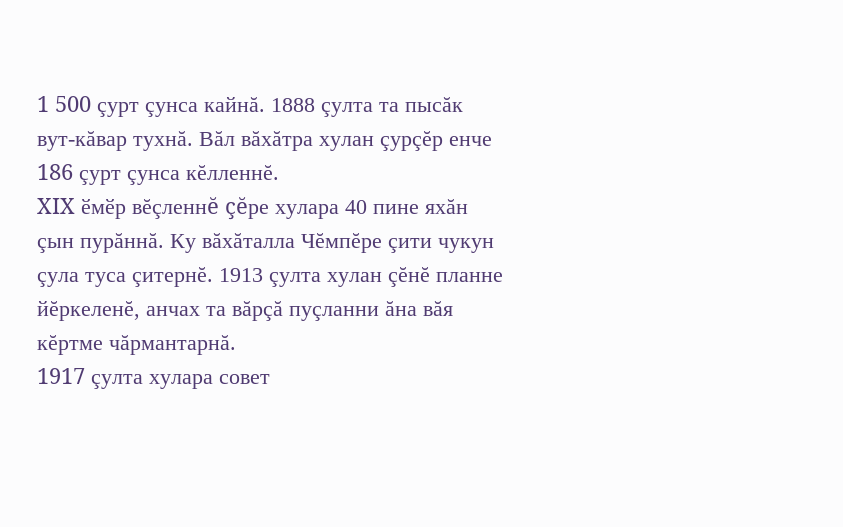1 500 çурт çунса кайнă. 1888 çулта та пысăк вут-кăвар тухнă. Вăл вăхăтра хулан çурçĕр енче 186 çурт çунса кĕлленнĕ.
XIX ӗмӗр вĕçленнĕ çĕре хулара 40 пине яхăн çын пурăннă. Ку вăхăталла Чĕмпĕре çити чукун çула туса çитернĕ. 1913 çулта хулан çĕнĕ планне йĕркеленĕ, анчах та вăрçă пуçланни ăна вăя кĕртме чăрмантарнă.
1917 çулта хулара совет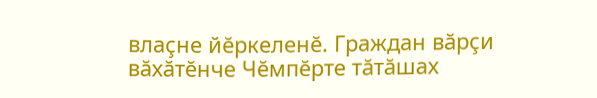влаçне йĕркеленĕ. Граждан вăрçи вăхăтĕнче Чĕмпĕрте тăтăшах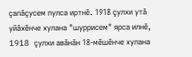çапăçусем пулса иртнĕ. 1918 çулхи утă уйăхĕнче хулана "шуррисем" ярса илнĕ, 1918 çулхи авăнăн 18-мĕшĕнче хулана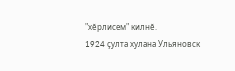"хĕрлисем" килнĕ.
1924 çулта хулана Ульяновск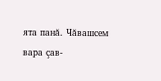ята панă. Чăвашсем вара çав-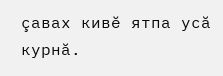çавах кивĕ ятпа усă курнă.